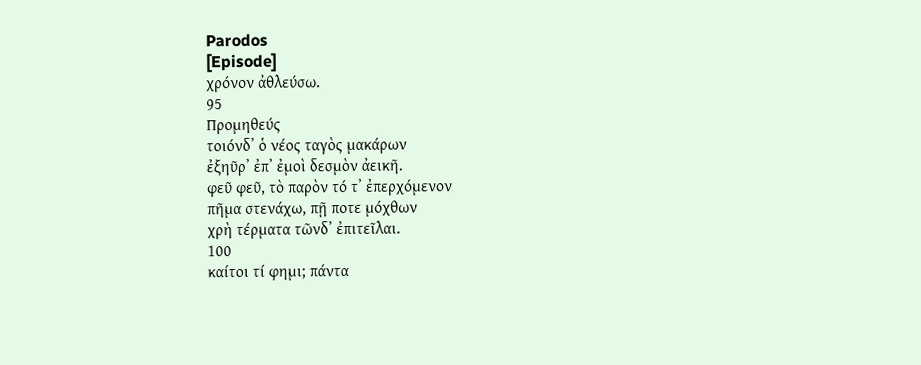Parodos
[Episode]
χρόνον ἀθλεύσω.
95
Προμηθεύς
τοιόνδʼ ὁ νέος ταγὸς μακάρων
ἐξηῦρʼ ἐπʼ ἐμοὶ δεσμὸν ἀεικῆ.
φεῦ φεῦ, τὸ παρὸν τό τʼ ἐπερχόμενον
πῆμα στενάχω, πῇ ποτε μόχθων
χρὴ τέρματα τῶνδʼ ἐπιτεῖλαι.
100
καίτοι τί φημι; πάντα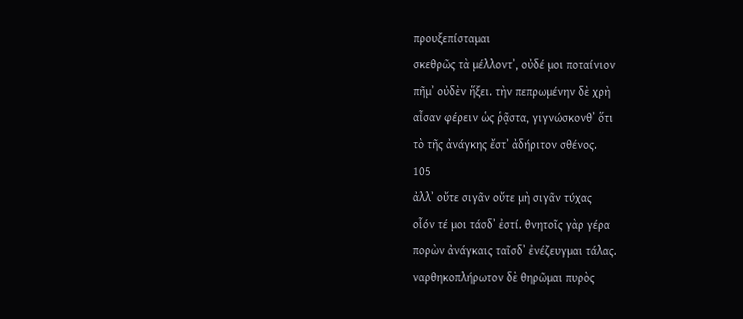προυξεπίσταμαι
σκεθρῶς τὰ μέλλοντʼ, οὐδέ μοι ποταίνιον
πῆμʼ οὐδὲν ἥξει. τὴν πεπρωμένην δὲ χρὴ
αἶσαν φέρειν ὡς ῥᾷστα, γιγνώσκονθʼ ὅτι
τὸ τῆς ἀνάγκης ἔστʼ ἀδήριτον σθένος.
105
ἀλλʼ οὔτε σιγᾶν οὔτε μὴ σιγᾶν τύχας
οἷόν τέ μοι τάσδʼ ἐστί. θνητοῖς γὰρ γέρα
πορὼν ἀνάγκαις ταῖσδʼ ἐνέζευγμαι τάλας.
ναρθηκοπλήρωτον δὲ θηρῶμαι πυρὸς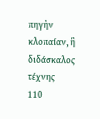πηγὴν κλοπαίαν, ἣ διδάσκαλος τέχνης
110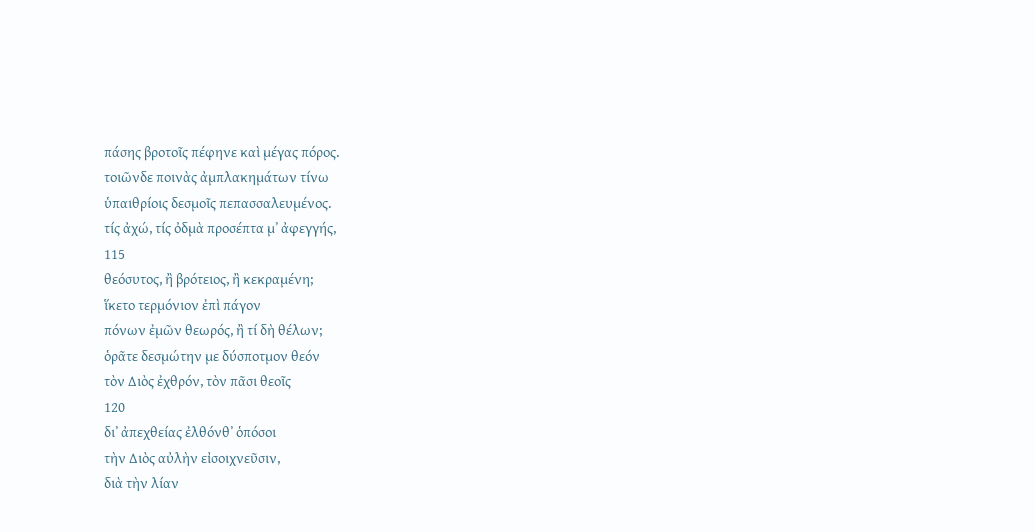πάσης βροτοῖς πέφηνε καὶ μέγας πόρος.
τοιῶνδε ποινὰς ἀμπλακημάτων τίνω
ὑπαιθρίοις δεσμοῖς πεπασσαλευμένος.
τίς ἀχώ, τίς ὀδμὰ προσέπτα μʼ ἀφεγγής,
115
θεόσυτος, ἢ βρότειος, ἢ κεκραμένη;
ἵκετο τερμόνιον ἐπὶ πάγον
πόνων ἐμῶν θεωρός, ἢ τί δὴ θέλων;
ὁρᾶτε δεσμώτην με δύσποτμον θεόν
τὸν Διὸς ἐχθρόν, τὸν πᾶσι θεοῖς
120
διʼ ἀπεχθείας ἐλθόνθʼ ὁπόσοι
τὴν Διὸς αὐλὴν εἰσοιχνεῦσιν,
διὰ τὴν λίαν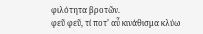φιλότητα βροτῶν.
φεῦ φεῦ, τί ποτʼ αὖ κινάθισμα κλύω